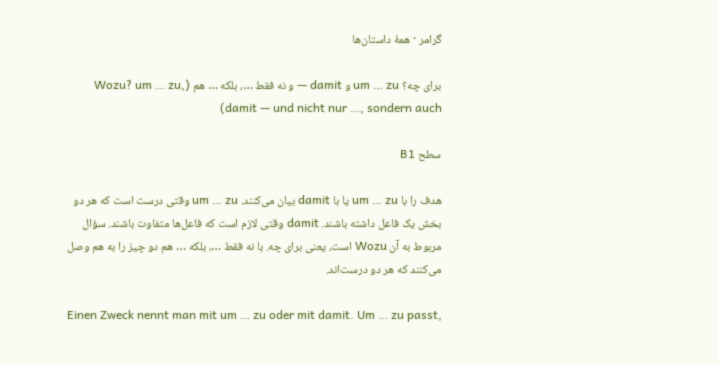گرامر · همهٔ داستان‌ها

برای چه؟ um … zu و damit — و نه فقط …، بلکه … هم (Wozu? um … zu, damit — und nicht nur …, sondern auch)

سطح B1

هدف را با um … zu یا با damit بیان می‌کنند. um … zu وقتی درست است که هر دو بخش یک فاعل داشته باشند. damit وقتی لازم است که فاعل‌ها متفاوت باشند. سؤال مربوط به آن Wozu است، یعنی برای چه. با نه فقط …، بلکه … هم دو چیز را به هم وصل می‌کنند که هر دو درست‌اند.

Einen Zweck nennt man mit um … zu oder mit damit. Um … zu passt,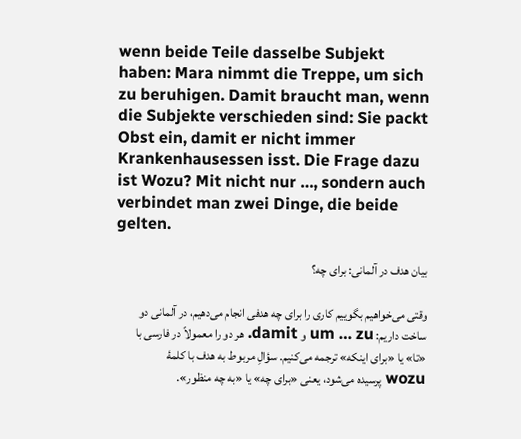wenn beide Teile dasselbe Subjekt haben: Mara nimmt die Treppe, um sich zu beruhigen. Damit braucht man, wenn die Subjekte verschieden sind: Sie packt Obst ein, damit er nicht immer Krankenhausessen isst. Die Frage dazu ist Wozu? Mit nicht nur …, sondern auch verbindet man zwei Dinge, die beide gelten.

بیان هدف در آلمانی: برای چه؟

وقتی می‌خواهیم بگوییم کاری را برای چه هدفی انجام می‌دهیم، در آلمانی دو ساخت داریم: um … zu و damit. هر دو را معمولاً در فارسی با «تا» یا «برای اینکه» ترجمه می‌کنیم. سؤالِ مربوط به هدف با کلمهٔ wozu پرسیده می‌شود، یعنی «برای چه» یا «به چه منظور».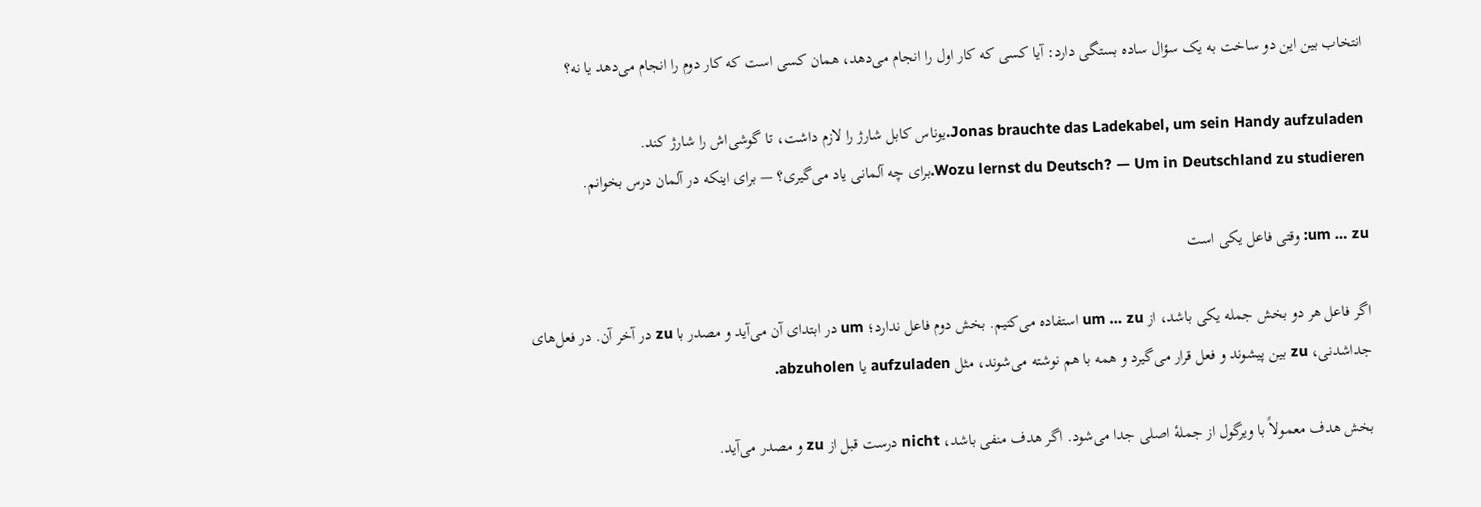انتخاب بین این دو ساخت به یک سؤال ساده بستگی دارد: آیا کسی که کار اول را انجام می‌دهد، همان کسی است که کار دوم را انجام می‌دهد یا نه؟

Jonas brauchte das Ladekabel, um sein Handy aufzuladen.یوناس کابل شارژ را لازم داشت، تا گوشی‌اش را شارژ کند.
Wozu lernst du Deutsch? — Um in Deutschland zu studieren.برای چه آلمانی یاد می‌گیری؟ — برای اینکه در آلمان درس بخوانم.

um … zu: وقتی فاعل یکی است

اگر فاعل هر دو بخش جمله یکی باشد، از um … zu استفاده می‌کنیم. بخش دوم فاعل ندارد؛ um در ابتدای آن می‌آید و مصدر با zu در آخر آن. در فعل‌های جداشدنی، zu بین پیشوند و فعل قرار می‌گیرد و همه با هم نوشته می‌شوند، مثل aufzuladen یا abzuholen.

بخش هدف معمولاً با ویرگول از جملهٔ اصلی جدا می‌شود. اگر هدف منفی باشد، nicht درست قبل از zu و مصدر می‌آید.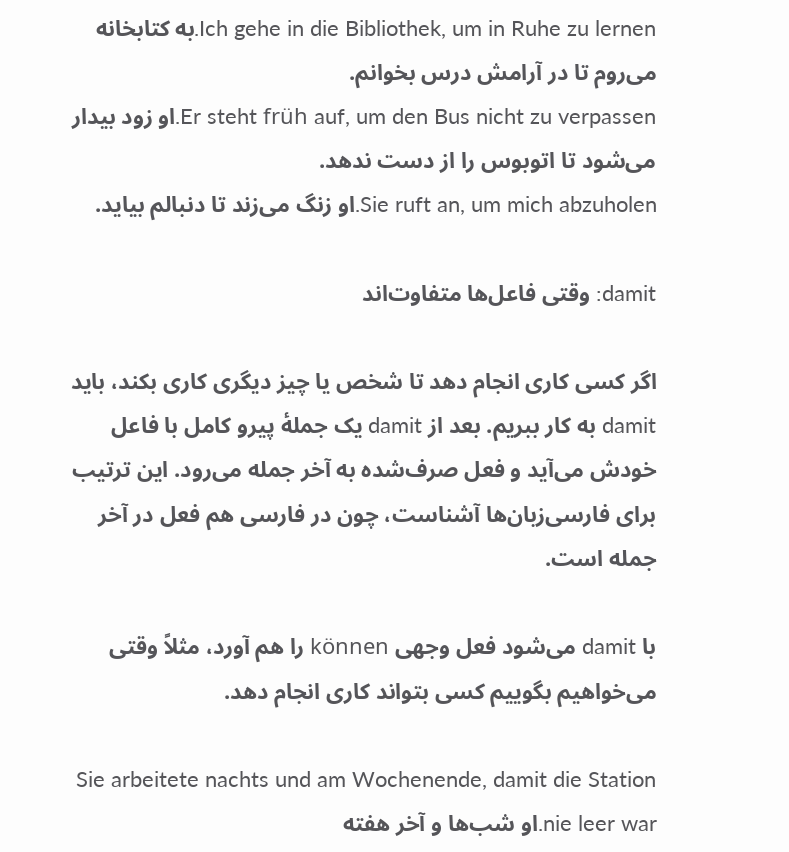Ich gehe in die Bibliothek, um in Ruhe zu lernen.به کتابخانه می‌روم تا در آرامش درس بخوانم.
Er steht früh auf, um den Bus nicht zu verpassen.او زود بیدار می‌شود تا اتوبوس را از دست ندهد.
Sie ruft an, um mich abzuholen.او زنگ می‌زند تا دنبالم بیاید.

damit: وقتی فاعل‌ها متفاوت‌اند

اگر کسی کاری انجام دهد تا شخص یا چیز دیگری کاری بکند، باید damit به کار ببریم. بعد از damit یک جملهٔ پیرو کامل با فاعل خودش می‌آید و فعل صرف‌شده به آخر جمله می‌رود. این ترتیب برای فارسی‌زبان‌ها آشناست، چون در فارسی هم فعل در آخر جمله است.

با damit می‌شود فعل وجهی können را هم آورد، مثلاً وقتی می‌خواهیم بگوییم کسی بتواند کاری انجام دهد.

Sie arbeitete nachts und am Wochenende, damit die Station nie leer war.او شب‌ها و آخر هفته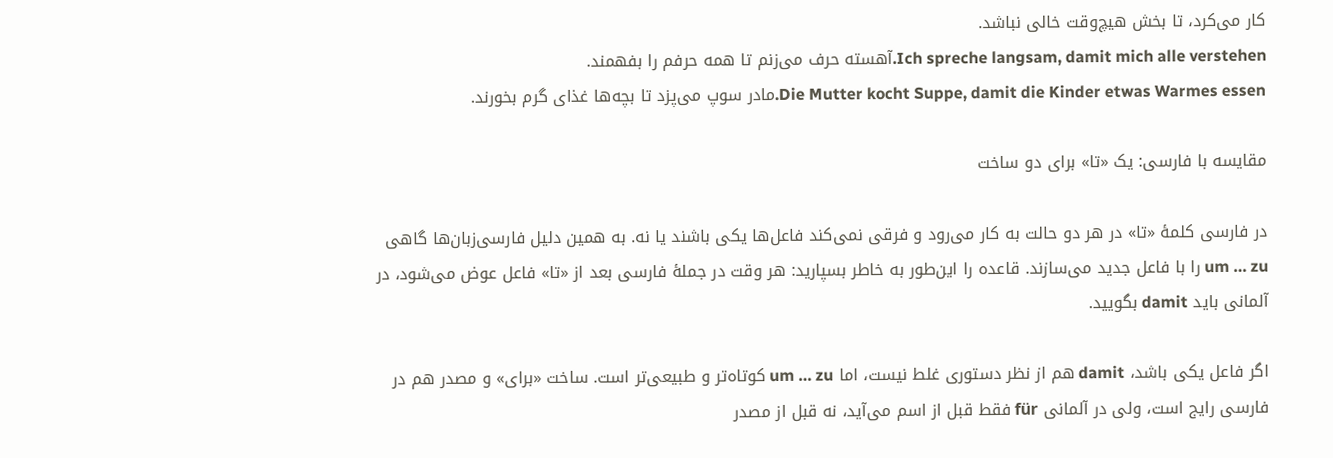کار می‌کرد، تا بخش هیچ‌وقت خالی نباشد.
Ich spreche langsam, damit mich alle verstehen.آهسته حرف می‌زنم تا همه حرفم را بفهمند.
Die Mutter kocht Suppe, damit die Kinder etwas Warmes essen.مادر سوپ می‌پزد تا بچه‌ها غذای گرم بخورند.

مقایسه با فارسی: یک «تا» برای دو ساخت

در فارسی کلمهٔ «تا» در هر دو حالت به کار می‌رود و فرقی نمی‌کند فاعل‌ها یکی باشند یا نه. به همین دلیل فارسی‌زبان‌ها گاهی um … zu را با فاعل جدید می‌سازند. قاعده را این‌طور به خاطر بسپارید: هر وقت در جملهٔ فارسی بعد از «تا» فاعل عوض می‌شود، در آلمانی باید damit بگویید.

اگر فاعل یکی باشد، damit هم از نظر دستوری غلط نیست، اما um … zu کوتاه‌تر و طبیعی‌تر است. ساخت «برای» و مصدر هم در فارسی رایج است، ولی در آلمانی für فقط قبل از اسم می‌آید، نه قبل از مصدر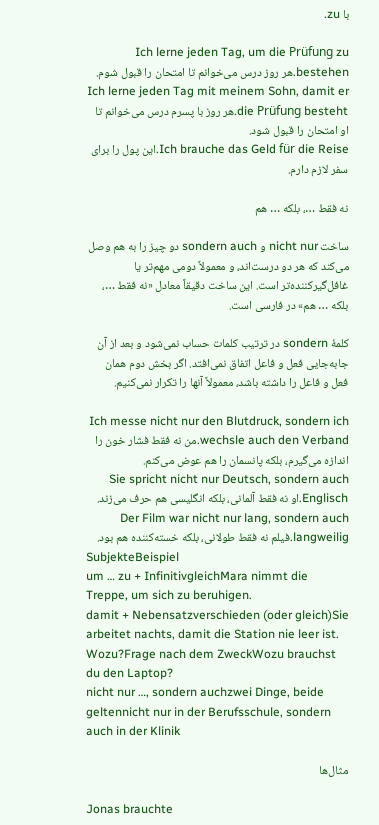با zu.

Ich lerne jeden Tag, um die Prüfung zu bestehen.هر روز درس می‌خوانم تا امتحان را قبول شوم.
Ich lerne jeden Tag mit meinem Sohn, damit er die Prüfung besteht.هر روز با پسرم درس می‌خوانم تا او امتحان را قبول شود.
Ich brauche das Geld für die Reise.این پول را برای سفر لازم دارم.

نه فقط …، بلکه … هم

ساخت nicht nur و sondern auch دو چیز را به هم وصل می‌کند که هر دو درست‌اند، و معمولاً دومی مهم‌تر یا غافل‌گیرکننده‌تر است. این ساخت دقیقاً معادل «نه فقط …، بلکه … هم» در فارسی است.

کلمهٔ sondern در ترتیب کلمات حساب نمی‌شود و بعد از آن جابه‌جایی فعل و فاعل اتفاق نمی‌افتد. اگر بخش دوم همان فعل و فاعل را داشته باشد، معمولاً آنها را تکرار نمی‌کنیم.

Ich messe nicht nur den Blutdruck, sondern ich wechsle auch den Verband.من نه فقط فشار خون را اندازه می‌گیرم، بلکه پانسمان را هم عوض می‌کنم.
Sie spricht nicht nur Deutsch, sondern auch Englisch.او نه فقط آلمانی، بلکه انگلیسی هم حرف می‌زند.
Der Film war nicht nur lang, sondern auch langweilig.فیلم نه فقط طولانی، بلکه خسته‌کننده هم بود.
SubjekteBeispiel
um … zu + InfinitivgleichMara nimmt die Treppe, um sich zu beruhigen.
damit + Nebensatzverschieden (oder gleich)Sie arbeitet nachts, damit die Station nie leer ist.
Wozu?Frage nach dem ZweckWozu brauchst du den Laptop?
nicht nur …, sondern auchzwei Dinge, beide geltennicht nur in der Berufsschule, sondern auch in der Klinik

مثال‌ها

Jonas brauchte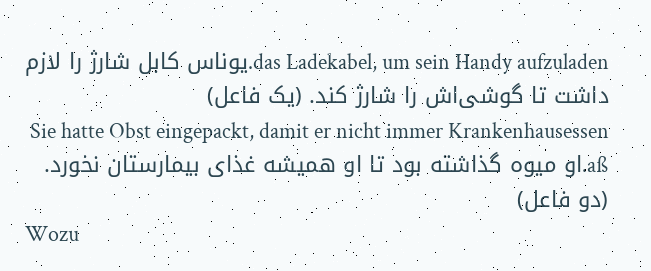das Ladekabel, um sein Handy aufzuladen.یوناس کابل شارژ را لازم داشت تا گوشی‌اش را شارژ کند. (یک فاعل)
Sie hatte Obst eingepackt, damit er nicht immer Krankenhausessen aß.او میوه گذاشته بود تا او همیشه غذای بیمارستان نخورد. (دو فاعل)
Wozu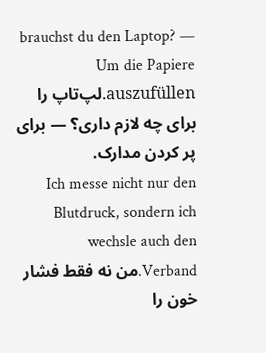brauchst du den Laptop? — Um die Papiere auszufüllen.لپ‌تاپ را برای چه لازم داری؟ — برای پر کردن مدارک.
Ich messe nicht nur den Blutdruck, sondern ich wechsle auch den Verband.من نه فقط فشار خون را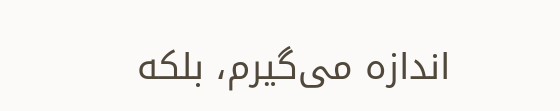اندازه می‌گیرم، بلکه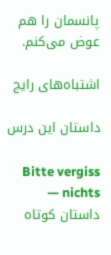پانسمان را هم عوض می‌کنم.

اشتباه‌های رایج

داستان این درس

Bitte vergiss nichts — داستان کوتاه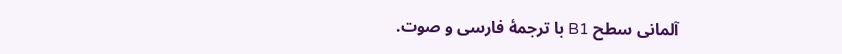آلمانی سطح B1 با ترجمهٔ فارسی و صوت.